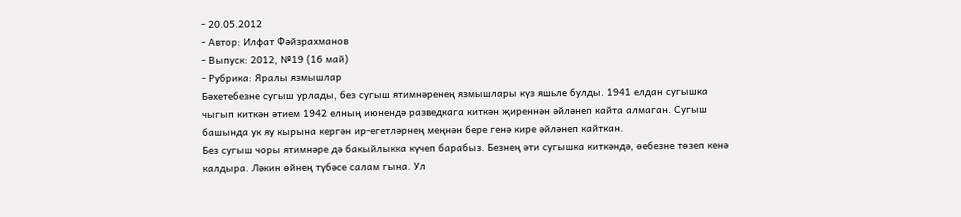- 20.05.2012
- Автор: Илфат Фәйзрахманов
- Выпуск: 2012, №19 (16 май)
- Рубрика: Яралы язмышлар
Бәхетебезне сугыш урлады, без сугыш ятимнәренең язмышлары күз яшьле булды. 1941 елдан сугышка чыгып киткән әтием 1942 елның июнендә разведкага киткән җиреннән әйләнеп кайта алмаган. Сугыш башында ук яу кырына кергән ир-егетләрнең меңнән бере генә кире әйләнеп кайткан.
Без сугыш чоры ятимнәре дә бакыйлыкка күчеп барабыз. Безнең әти сугышка киткәндә, өебезне төзеп кенә калдыра. Ләкин өйнең түбәсе салам гына. Ул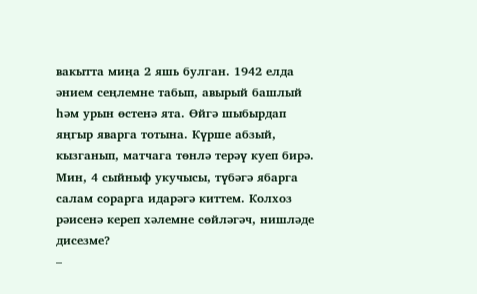вакытта миңа 2 яшь булган. 1942 елда әнием сеңлемне табып, авырый башлый һәм урын өстенә ята. Өйгә шыбырдап яңгыр яварга тотына. Күрше абзый, кызганып, матчага төнлә терәү куеп бирә.
Мин, 4 сыйныф укучысы, түбәгә ябарга салам сорарга идарәгә киттем. Колхоз рәисенә кереп хәлемне сөйләгәч, нишләде дисезме?
–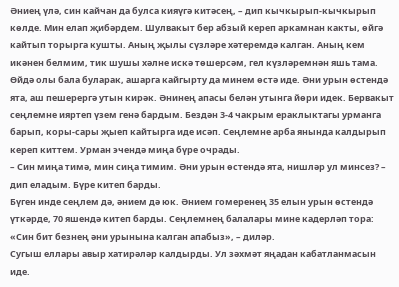Әниең үлә, син кайчан да булса кияүгә китәсең, – дип кычкырып-кычкырып көлде. Мин елап җибәрдем. Шулвакыт бер абзый кереп аркамнан какты, өйгә кайтып торырга кушты. Аның җылы сүзләре хәтеремдә калган. Аның кем икәнен белмим, тик шушы хәлне искә төшерсәм, гел күзләремнән яшь тама.
Өйдә олы бала буларак, ашарга кайгырту да минем өстә иде. Әни урын өстендә ята, аш пешерергә утын кирәк. Әнинең апасы белән утынга йөри идек. Бервакыт сеңлемне ияртеп үзем генә бардым. Бездән 3-4 чакрым ераклыктагы урманга барып, коры-сары җыеп кайтырга иде исәп. Сеңлемне арба янында калдырып кереп киттем. Урман эчендә миңа бүре очрады.
– Син миңа тимә, мин сиңа тимим. Әни урын өстендә ята, нишләр ул минсез? – дип еладым. Бүре китеп барды.
Бүген инде сеңлем дә, әнием дә юк. Әнием гомеренең 35 елын урын өстендә үткәрде, 70 яшендә китеп барды. Сеңлемнең балалары мине кадерләп тора: «Син бит безнең әни урынына калган апабыз», – диләр.
Сугыш еллары авыр хатирәләр калдырды. Ул зәхмәт яңадан кабатланмасын иде.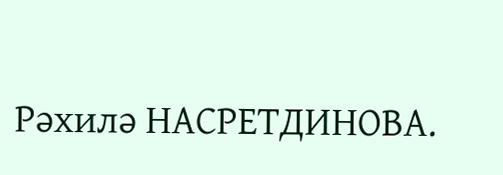Рәхилә НАСРЕТДИНОВА.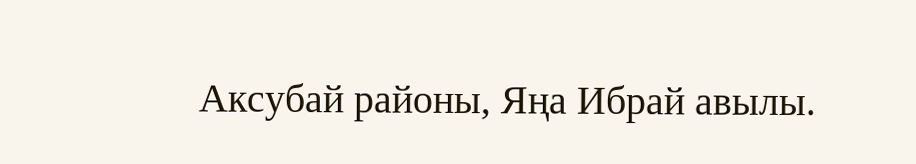Аксубай районы, Яңа Ибрай авылы.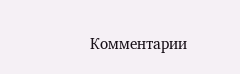Комментарии